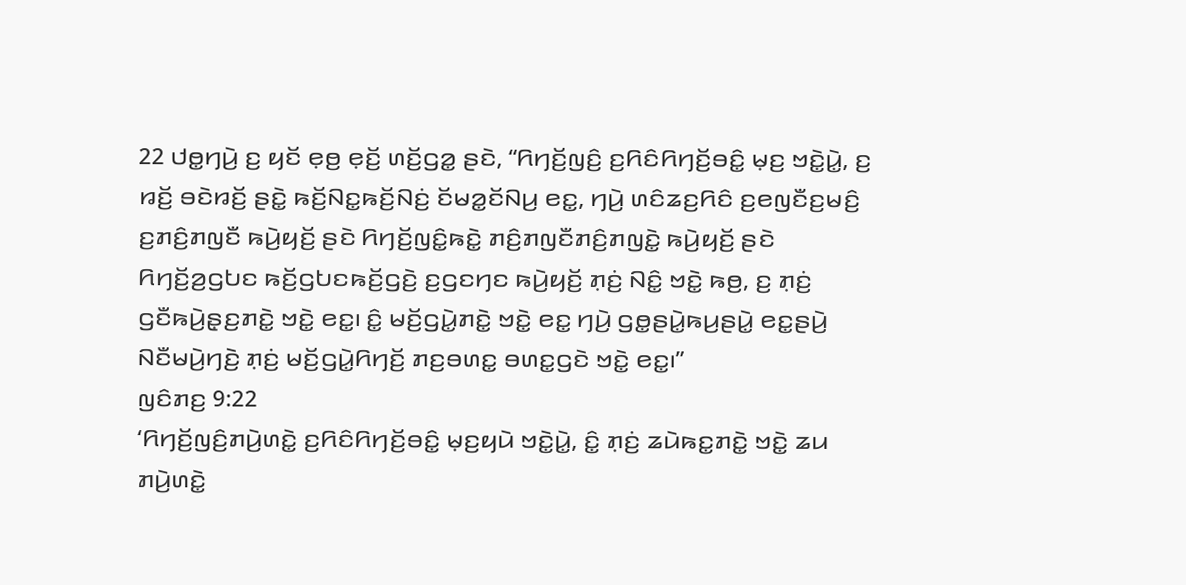22 ꤓꤥ꤭ꤚꤣꤧ꤬ ꤢ꤬ ꤟꤢꤩ ꤕ꤫ꤥ꤬ ꤕ꤫ꤢꤩ꤬ ꤛꤢꤩ꤬ꤞꤤ꤭ ꤔꤢꤧ, “ꤖꤚꤢꤩ꤬ꤜꤢꤨ꤬ ꤢ꤬ꤖꤢꤨꤖꤚꤢꤩ꤬ꤋꤢꤨ꤭ ꤗ꤫ꤢ꤬ ꤠꤢꤧ꤭ꤣꤧ꤭, ꤢ꤬ ꤙꤢꤩ꤬ ꤋꤢꤧꤙꤢꤩ꤬ ꤔꤢꤧ꤭ ꤒꤢꤩ꤬ꤡꤢ꤭ꤒꤢꤩ꤬ꤡꤢꤦ꤬ ꤢꤩꤗꤤ꤭ꤢꤩꤡꤣ꤬ ꤕꤢ꤭, ꤚꤣꤧ꤬ ꤛꤢꤨꤘꤢ꤬ꤖꤢꤨ ꤢ꤬ꤕꤜꤢꤪꤢ꤬ꤗꤢꤨ꤬ ꤢ꤬ꤊꤢꤨ꤬ꤊꤜꤢꤪ ꤒꤣꤧ꤬ꤟꤢꤩ꤬ ꤔꤢꤧ ꤖꤚꤢꤩ꤬ꤜꤢꤨ꤭ꤒꤢꤧ꤭ ꤊꤢꤨ꤬ꤊꤜꤢꤪꤊꤢꤨ꤬ꤊꤜꤢꤧ꤭ ꤒꤣꤧ꤬ꤟꤢꤩ꤬ ꤔꤢꤧ ꤖꤚꤢꤩ꤬ꤤ꤬ꤞꤝꤢ ꤒꤢꤩ꤬ꤞꤝꤢꤒꤢꤩ꤬ꤞꤢꤧ꤬ ꤢ꤬ꤞꤢꤚꤢ ꤒꤣꤧ꤬ꤟꤢꤩ꤬ ꤊ꤫ꤢꤦ꤬ ꤡꤢꤨ꤭ ꤠꤢꤧ꤭ ꤒꤥ꤬, ꤢ꤬ ꤊ꤫ꤢꤦ꤬ ꤞꤢꤪꤒꤣꤧ꤬ꤔ꤫ꤢ꤬ꤊꤢꤧ꤭ ꤠꤢꤧ꤭ ꤕꤢ꤭꤯ ꤢꤨ꤭ ꤗꤢꤩ꤬ꤞꤣꤧ꤭ꤊꤢꤧ꤭ ꤠꤢꤧ꤭ ꤕꤢ꤭ ꤚꤣꤧ꤬ ꤞꤥ꤭ꤔꤣꤧ꤭ꤒꤣ꤬ꤔꤣꤧ꤭ ꤕꤢ꤭ꤔꤣꤧ꤬ ꤡꤢꤪꤗꤣꤧ꤬ꤚꤢꤧ꤬ ꤊ꤫ꤢꤦ꤬ ꤗꤢꤩ꤬ꤞꤣꤧ꤭ꤖꤚꤢꤩ꤬ ꤊꤢ꤬ꤋꤛꤢ꤭ ꤋꤛꤢ꤭ꤞꤢꤧ ꤠꤢꤧ꤭ ꤕꤢ꤭꤯”
ꤜꤢꤨꤊꤢ꤬ 9:22
‘ꤖꤚꤢꤩ꤬ꤜꤢꤨ꤬ꤊꤣꤧ꤬ꤛꤢꤧ꤭ ꤢ꤬ꤖꤢꤨꤖꤚꤢꤩ꤬ꤋꤢꤨ꤭ ꤗ꤫ꤢ꤬ꤟꤣꤧ ꤠꤢꤧ꤭ꤣꤧ꤭, ꤢꤨ꤭ ꤊ꤫ꤢꤦ꤬ ꤘꤣꤧꤒꤢ꤭ꤊꤢꤧ꤭ ꤠꤢꤧ꤭ ꤘꤣ ꤊꤣꤧ꤬ꤛꤢꤧ꤭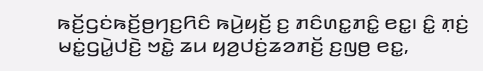ꤒꤢꤩ꤬ꤞꤢꤦꤒꤢꤩ꤬ꤥ꤬ꤚꤢ꤬ꤖꤢꤨ ꤒꤣꤧ꤬ꤟꤢꤩ꤬ ꤢ꤬ ꤊꤢꤨꤛꤢ꤭ꤊꤢꤨ꤭ ꤕꤢ꤭꤯ ꤢꤨ꤭ ꤊ꤫ꤢꤦ꤬ ꤗꤢꤦ꤭ꤞꤣꤧ꤭ꤓꤢꤧ꤬ ꤠꤢꤧ꤭ ꤘꤣ ꤟꤤ꤬ꤓꤢꤦ꤬ꤘꤤꤊꤢꤩ꤬ ꤢ꤬ꤜꤥ꤬ ꤕꤢ꤭,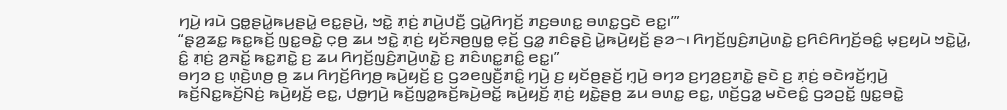ꤚꤣꤧ꤬ ꤙꤣꤧ ꤞꤥ꤭ꤔꤣꤧ꤭ꤒꤣ꤬ꤔꤣꤧ꤭ ꤕꤢ꤭ꤔꤣꤧ꤬, ꤠꤢꤧ꤭ ꤊ꤫ꤢꤦ꤬ ꤊꤣꤧ꤬ꤓꤢꤪ꤬ ꤞꤣꤧ꤭ꤖꤚꤢꤩ꤬ ꤊꤢ꤬ꤋꤛꤢ꤭ ꤋꤛꤢ꤭ꤞꤢꤧ ꤕꤢ꤭꤯’”
“ꤔ꤫ꤤ꤬ꤘꤢ꤭ ꤒꤢ꤭ꤒꤢꤩ꤬ ꤜꤢ꤭ꤋꤢꤧ꤭ ꤍ꤫ꤥ꤬ ꤘꤣ ꤠꤢꤧ꤭ ꤊ꤫ꤢꤦ꤬ ꤟꤢꤩꤏꤥ꤬ꤜꤥ꤭ ꤕ꤫ꤢꤩ꤬ ꤞꤤ꤭ ꤊꤢꤨꤔ꤫ꤢꤧ꤬ ꤣꤧ꤭ꤒꤣꤧ꤬ꤟꤢꤩ꤬ ꤔꤤ꤮꤯ ꤖꤚꤢꤩ꤬ꤜꤢꤨ꤬ꤊꤣꤧ꤬ꤛꤢꤧ꤭ ꤢ꤬ꤖꤢꤨꤖꤚꤢꤩ꤬ꤋꤢꤨ꤭ ꤗ꤫ꤢ꤬ꤟꤣꤧ ꤠꤢꤧ꤭ꤣꤧ꤭, ꤢꤨ꤭ ꤊ꤫ꤢꤦ꤬ ꤤ꤬ꤏꤢꤩ꤭ ꤒꤢ꤭ꤊꤢꤧ꤭ ꤢ꤬ ꤘꤣ ꤖꤚꤢꤩ꤬ꤜꤢꤨ꤬ꤊꤣꤧ꤬ꤛꤢꤧ꤭ ꤢ꤬ ꤊꤢꤨꤛꤢ꤭ꤊꤢꤨ꤭ ꤕꤢ꤭꤯”
ꤋꤚꤤ ꤢ꤬ ꤛ꤫ꤢꤧ꤬ꤛꤥ꤬ ꤥ꤬ ꤘꤣ ꤖꤚꤢꤩ꤬ꤖꤚꤥ꤬ ꤒꤣꤧ꤬ꤟꤢꤩ꤬ ꤢ꤬ ꤞꤤꤕꤜꤢꤪ꤬ꤊꤢꤨ꤭ ꤚꤣꤧ꤬ ꤢ꤬ ꤟꤢꤩꤥ꤬ꤔꤢꤩ꤬ ꤚ꤫ꤣꤧ꤬ ꤋꤚꤤ ꤢ꤬ꤚꤤ꤬ꤢ꤬ꤊꤢꤧ꤭ ꤔꤢꤧ ꤢ꤬ ꤊ꤫ꤢꤦ꤬ ꤋꤢꤧꤙꤢꤩ꤬ꤚ꤫ꤣꤧ꤬ ꤒꤢꤩ꤬ꤡꤢ꤭ꤒꤢꤩ꤬ꤡꤢꤦ꤬ ꤒꤣꤧ꤬ꤟꤢꤩ꤬ ꤕꤢ꤭, ꤓꤥ꤭ꤚꤣꤧ꤬ ꤒꤢꤩ꤬ꤜꤤ꤭ꤒꤢꤩ꤬ꤒꤣꤧ꤬ꤋꤢꤩ꤭ ꤒꤣꤧ꤬ꤟꤢꤩ꤬ ꤊ꤫ꤢꤦ꤬ ꤟꤢꤧ꤭ꤔꤥ꤬ ꤘꤣ ꤋꤛꤢ꤭ ꤕꤢ꤭, ꤛꤢꤩ꤬ꤞꤤ꤭ ꤗꤢꤧꤕꤢꤨ꤭ ꤞꤤꤑꤢꤩ꤭ ꤜꤢ꤭ꤋꤢꤧ꤭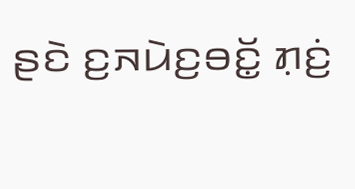ꤔꤢꤧ ꤢ꤬ꤏꤣꤧꤢ꤬ꤋꤢꤩ꤭ ꤊ꤫ꤢꤦ꤬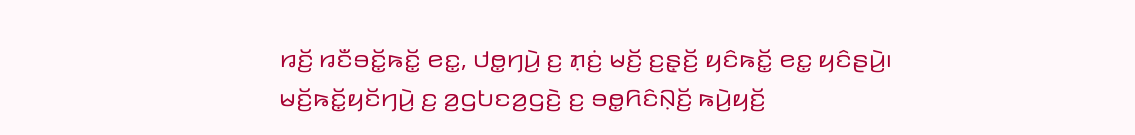ꤙꤢꤩ꤬ ꤙꤢꤪꤋꤢꤩ꤭ꤒꤢꤩ꤭ ꤕꤢ꤭, ꤓꤥ꤭ꤚꤣꤧ꤬ ꤢ꤬ ꤊ꤫ꤢꤦ꤬ ꤗꤢꤩ꤬ ꤢ꤬ꤔ꤫ꤢꤩ꤬ ꤟꤢꤨꤒꤢꤩ꤭ ꤕꤢ꤭ ꤟꤢꤨꤔꤣꤧ꤬꤯
ꤗꤢꤩ꤬ꤒꤢꤩ꤭ꤟꤢꤩꤚꤣꤧ꤬ ꤢ꤬ ꤤ꤬ꤞꤝꤢꤤ꤬ꤞꤢꤧ꤬ ꤢ꤬ ꤋꤥ꤭ꤖꤢꤨꤡ꤫ꤢꤩ꤬ ꤒꤣꤧ꤬ꤟꤢꤩ꤬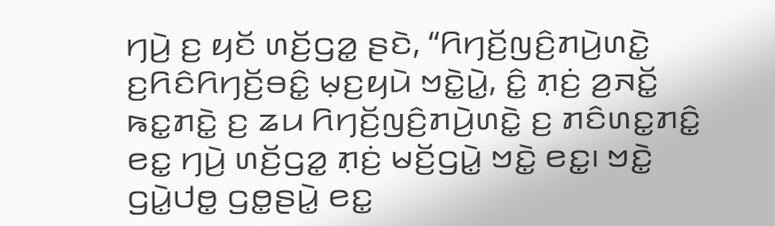ꤚꤣꤧ꤬ ꤢ꤬ ꤟꤢꤩ ꤛꤢꤩ꤬ꤞꤤ꤭ ꤔꤢꤧ, “ꤖꤚꤢꤩ꤬ꤜꤢꤨ꤬ꤊꤣꤧ꤬ꤛꤢꤧ꤭ ꤢ꤬ꤖꤢꤨꤖꤚꤢꤩ꤬ꤋꤢꤨ꤭ ꤗ꤫ꤢ꤬ꤟꤣꤧ ꤠꤢꤧ꤭ꤣꤧ꤭, ꤢꤨ꤭ ꤊ꤫ꤢꤦ꤬ ꤤ꤬ꤏꤢꤩ꤭ ꤒꤢ꤭ꤊꤢꤧ꤭ ꤢ꤬ ꤘꤣ ꤖꤚꤢꤩ꤬ꤜꤢꤨ꤬ꤊꤣꤧ꤬ꤛꤢꤧ꤭ ꤢ꤬ ꤊꤢꤨꤛꤢ꤭ꤊꤢꤨ꤭ ꤕꤢ꤭ ꤚꤣꤧ꤬ ꤛꤢꤩ꤬ꤞꤤ꤭ ꤊ꤫ꤢꤦ꤬ ꤗꤢꤩ꤬ꤞꤣꤧ꤭ ꤠꤢꤧ꤭ ꤕꤢ꤭꤯ ꤠꤢꤧ꤭ ꤞꤣꤧ꤭ꤓꤥ꤭ ꤞꤥ꤭ꤔꤣꤧ꤭ ꤕꤢ꤭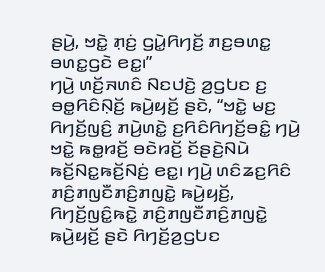ꤔꤣꤧ꤬, ꤠꤢꤧ꤭ ꤊ꤫ꤢꤦ꤬ ꤞꤣꤧ꤭ꤖꤚꤢꤩ꤬ ꤊꤢ꤬ꤋꤛꤢ꤭ ꤋꤛꤢ꤭ꤞꤢꤧ ꤕꤢ꤭꤯”
ꤚꤣꤧ꤬ ꤛꤢꤩ꤬ꤏꤛꤢꤨ ꤡꤢꤓꤢꤧ꤬ ꤤ꤬ꤞꤝꤢ ꤢ꤬ ꤋꤥ꤭ꤖꤢꤨꤡ꤫ꤢꤩ꤬ ꤒꤣꤧ꤬ꤟꤢꤩ꤬ ꤔꤢꤧ, “ꤠꤢꤧ꤭ ꤗꤢ꤬ ꤖꤚꤢꤩ꤬ꤜꤢꤨ꤬ ꤊꤣꤧ꤬ꤛꤢꤧ꤭ ꤢ꤬ꤖꤢꤨꤖꤚꤢꤩ꤬ꤋꤢꤨ꤭ ꤚꤣꤧ꤬ ꤠꤢꤧ꤭ ꤒꤥ꤭ꤙꤢꤩ꤬ ꤋꤢꤧꤙꤢꤩ꤬ ꤢꤩꤔꤢꤧ꤬ꤡꤣꤧ ꤒꤢꤩ꤬ꤡꤢ꤭ꤒꤢꤩ꤬ꤡꤢꤦ꤬ ꤕꤢ꤭꤯ ꤚꤣꤧ꤬ ꤛꤢꤨꤘꤢ꤬ꤖꤢꤨ ꤊꤢꤨ꤬ꤊꤜꤢꤪꤊꤢꤨ꤬ꤊꤜꤢꤧ꤭ ꤒꤣꤧ꤬ꤟꤢꤩ꤬, ꤖꤚꤢꤩ꤬ꤜꤢꤨ꤭ꤒꤢꤧ꤭ ꤊꤢꤨ꤬ꤊꤜꤢꤪꤊꤢꤨ꤬ꤊꤜꤢꤧ꤭ ꤒꤣꤧ꤬ꤟꤢꤩ꤬ ꤔꤢꤧ ꤖꤚꤢꤩ꤬ꤤ꤬ꤞꤝꤢ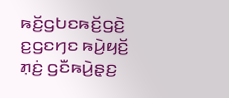ꤒꤢꤩ꤬ꤞꤝꤢꤒꤢꤩ꤬ꤞꤢꤧ꤬ ꤢ꤬ꤞꤢꤚꤢ ꤒꤣꤧ꤬ꤟꤢꤩ꤬ ꤊ꤫ꤢꤦ꤬ ꤞꤢꤪꤒꤣꤧ꤬ꤔ꤫ꤢ꤬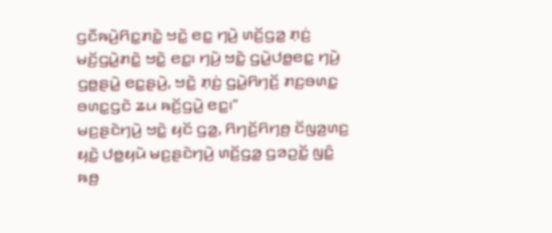ꤞꤢꤪꤒꤣꤧ꤬ꤖꤢ꤭ꤊꤢꤧ꤭ ꤠꤢꤧ꤭ ꤕꤢ꤭ ꤚꤣꤧ꤬ ꤛꤢꤩ꤬ꤞꤤ꤭ ꤊ꤫ꤢꤦ꤬ ꤗꤢꤩ꤬ꤞꤣꤧ꤭ꤊꤢꤧ꤭ ꤠꤢꤧ꤭ ꤕꤢ꤭꤯ ꤚꤣꤧ꤬ ꤠꤢꤧ꤭ ꤞꤣꤧ꤭ꤓꤥ꤭ꤕꤢ꤭ ꤚꤣꤧ꤬ ꤞꤥ꤭ꤔꤣꤧ꤭ ꤕꤢ꤭ꤔꤣꤧ꤬, ꤠꤢꤧ꤭ ꤊ꤫ꤢꤦ꤬ ꤞꤣꤧ꤭ꤖꤚꤢꤩ꤬ ꤊꤢ꤬ꤋꤛꤢ꤭ ꤋꤛꤢ꤭ꤞꤢꤧ ꤘꤣ ꤒꤢꤩ꤬ꤞꤣꤧ꤭ ꤕꤢ꤭꤯”
ꤗꤢ꤬ꤔꤢꤧꤚꤣꤧ꤬ ꤠꤢꤧ꤭ ꤟꤢꤩ ꤞꤤ꤭, ꤖꤚꤢꤩ꤬ꤖꤚꤥ꤬ ꤢꤩꤜꤤ꤬ꤛꤢ꤬ ꤟꤢꤧ꤭ ꤓꤥ꤭ꤟꤣꤧ ꤗꤢ꤬ꤔꤢꤧꤚꤣꤧ꤬ ꤛꤢꤩ꤬ꤞꤤ꤭ ꤞꤤꤑꤢꤩ꤭ ꤜꤢꤨ꤭ ꤒꤥ꤬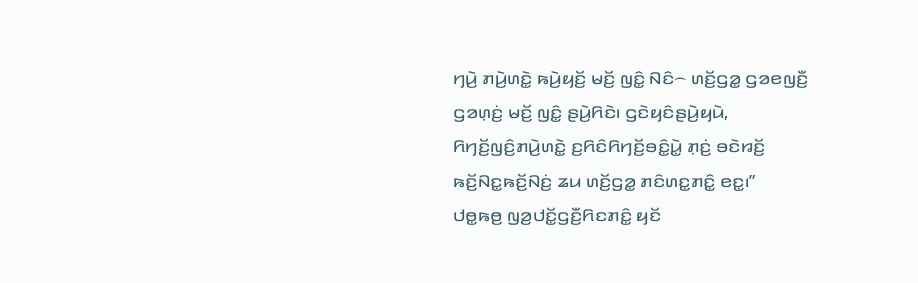ꤚꤣꤧ꤬ ꤊꤣꤧ꤬ꤛꤢꤧ꤭ ꤒꤣꤧ꤬ꤟꤢꤩ꤬ ꤗꤢꤩ꤬ ꤜꤢꤨ꤭ ꤡꤢꤨ꤮ ꤛꤢꤩ꤬ꤞꤤ꤭ ꤞꤤꤕꤜꤢꤪ꤬ ꤞꤤꤛ꤫ꤢꤦ꤬ ꤗꤢꤩ꤬ ꤜꤢꤨ꤭ ꤔꤣꤧ꤬ꤖꤢꤧ꤯ ꤞꤢꤧꤟꤢꤨꤔꤣꤧ꤬ꤟꤣꤧ, ꤖꤚꤢꤩ꤬ꤜꤢꤨ꤬ꤊꤣꤧ꤬ꤛꤢꤧ꤭ ꤢ꤬ꤖꤢꤨꤖꤚꤢꤩ꤬ꤋꤢꤨ꤭ꤣꤧ꤭ ꤊ꤫ꤢꤦ꤬ ꤋꤢꤧꤙꤢꤩ꤬ ꤒꤢꤩ꤬ꤡꤢ꤭ꤒꤢꤩ꤬ꤡꤢꤦ꤬ ꤘꤣ ꤛꤢꤩ꤬ꤞꤤ꤭ ꤊꤢꤨꤛꤢ꤭ꤊꤢꤨ꤭ ꤕꤢ꤭꤯”
ꤓꤥ꤭ꤒꤥ꤬ ꤜꤤ꤬ꤓꤢꤩ꤭ꤞꤢꤪ꤬ꤖꤢꤊꤢꤨ꤭ ꤟꤢꤩ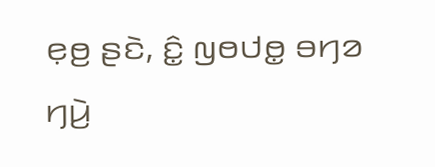ꤕ꤫ꤥ꤬ ꤔꤢꤧ, ꤢꤨ꤭ ꤜꤥꤓꤥ꤭ ꤋꤚꤤ ꤚꤣꤧ꤬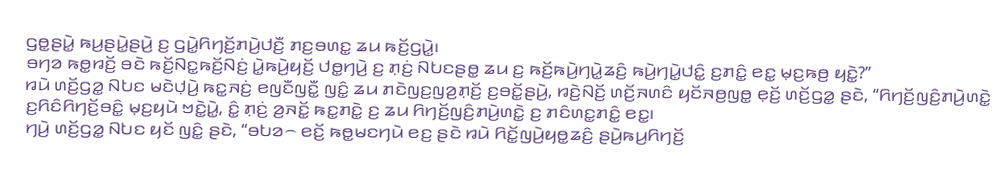ꤞꤥ꤭ꤔꤣꤧ꤭ ꤒꤣ꤬ꤔꤣꤧ꤭ꤔꤣꤧ꤬ ꤢ꤬ ꤞꤣꤧ꤭ꤖꤚꤢꤩ꤬ꤊꤣꤧ꤬ꤓꤢꤪ꤬ ꤊꤢ꤬ꤋꤛꤢ꤭ ꤘꤣ ꤒꤢꤩ꤬ꤞꤣꤧ꤭꤯
ꤋꤚꤤ ꤒꤥ꤭ꤙꤢꤩ꤬ ꤋꤢꤧ ꤒꤢꤩ꤬ꤡꤢ꤭ꤒꤢꤩ꤬ꤡꤢꤦ꤬ ꤣꤧ꤭ꤒꤣꤧ꤬ꤟꤢꤩ꤬ ꤓꤥ꤭ꤚꤣꤧ꤬ ꤢ꤬ ꤊ꤫ꤢꤦ꤬ ꤡꤝꤢꤔꤥ꤭ ꤘꤣ ꤢ꤬ ꤒꤢꤩ꤬ꤒꤣꤧ꤬ꤚꤣꤧ꤭ꤘꤢꤨ꤬ ꤒꤣꤧ꤬ꤚꤣꤧ꤭ꤓꤢꤨ꤭ ꤢ꤬ꤊꤢꤨ꤭ ꤕꤢ꤭ ꤗ꤫ꤢ꤬ꤒꤥ꤬ ꤟꤢꤧ꤭?”
ꤙꤣꤧ ꤛꤢꤩ꤬ꤞꤤ꤭ ꤡꤝꤢ ꤗꤢꤧꤓ꤫ꤣꤧ꤬ ꤒꤢ꤭ꤏꤢꤦ꤬ ꤕꤜꤢꤪꤜꤢꤪ꤭ ꤜꤢꤨ꤭ ꤘꤣ ꤊꤢꤧꤜꤢ꤬ꤜꤤ꤬ꤊ꤫ꤢꤩ꤬ ꤢ꤬ꤋꤢꤩ꤭ꤔꤣꤧ꤬, ꤙꤢꤧ꤬ꤡꤢꤩ꤬ ꤛꤢꤩ꤬ꤏꤛꤢꤨ ꤟꤢꤩꤏꤥ꤬ꤜꤥ꤭ ꤕ꤫ꤢꤩ꤬ ꤛꤢꤩ꤬ꤞꤤ꤭ ꤔꤢꤧ, “ꤖꤚꤢꤩ꤬ꤜꤢꤨ꤬ꤊꤣꤧ꤬ꤛꤢꤧ꤭ ꤢ꤬ꤖꤢꤨꤖꤚꤢꤩ꤬ꤋꤢꤨ꤭ ꤗ꤫ꤢ꤬ꤟꤣꤧ ꤠꤢꤧ꤭ꤣꤧ꤭, ꤢꤨ꤭ ꤊ꤫ꤢꤦ꤬ ꤤ꤬ꤏꤢꤩ꤭ ꤒꤢ꤭ꤊꤢꤧ꤭ ꤢ꤬ ꤘꤣ ꤖꤚꤢꤩ꤬ꤜꤢꤨ꤬ꤊꤣꤧ꤬ꤛꤢꤧ꤭ ꤢ꤬ ꤊꤢꤨꤛꤢ꤭ꤊꤢꤨ꤭ ꤕꤢ꤭꤯
ꤚꤣꤧ꤬ ꤛꤢꤩ꤬ꤞꤤ꤭ ꤡꤝꤢ ꤟꤢꤩ ꤜꤢꤨ꤭ ꤔꤢꤧ, “ꤋꤝꤤ꤮ ꤕꤢꤩ꤬ ꤒꤥ꤭ꤗꤢꤚꤣꤧ ꤕꤢ꤬ ꤔꤢꤧ ꤙꤣꤧ ꤖꤢꤩ꤭ꤜꤣꤧ꤬ꤟꤥ꤭ꤘꤢꤨ꤬ ꤔꤣꤧ꤬ꤒꤣ꤬ꤖꤚꤢꤩ꤬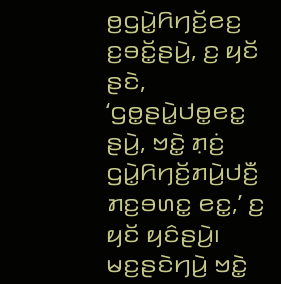ꤥ꤬ꤞꤣꤧ꤭ꤖꤚꤢꤩ꤬ꤕꤢ꤬ ꤢ꤬ꤋꤢꤩ꤭ꤔꤣꤧ꤬, ꤢ꤬ ꤟꤢꤩ ꤔꤢꤧ, ‘ꤞꤥ꤭ꤔꤣꤧ꤭ꤓꤥ꤭ꤕꤢ꤭ ꤔꤣꤧ꤬, ꤠꤢꤧ꤭ ꤊ꤫ꤢꤦ꤬ ꤞꤣꤧ꤭ꤖꤚꤢꤩ꤬ꤊꤣꤧ꤬ꤓꤢꤪ꤬ ꤊꤢ꤬ꤋꤛꤢ꤭ ꤕꤢ꤭,’ ꤢ꤬ ꤟꤢꤩ ꤟꤢꤨꤔꤣꤧ꤬꤯
ꤗꤢ꤬ꤔꤢꤧꤚꤣꤧ꤬ ꤠꤢꤧ꤭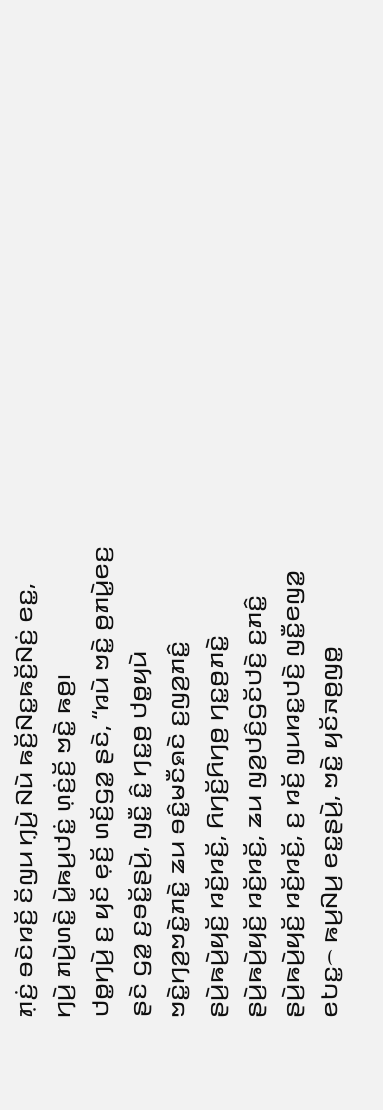ꤊ꤫ꤢꤦ꤬ ꤋꤢꤧꤙꤢꤩ꤬ ꤢꤩꤜꤣ ꤚ꤫ꤣꤧ꤬ ꤡꤣꤧ ꤒꤢꤩ꤬ꤡꤢ꤭ꤒꤢꤩ꤬ꤡꤢꤦ꤬ ꤕꤢ꤭, ꤚꤣꤧ꤬ ꤊꤣꤧ꤬ꤛꤢꤧ꤭ ꤣꤧ꤭ꤒꤣ꤬ꤓꤢꤦ꤭ ꤛ꤫ꤢꤦ꤬ꤢꤩ꤬ ꤠꤢꤧ꤭ ꤒꤥ꤬꤯
ꤓꤥ꤭ꤚꤣꤧ꤬ ꤢ꤬ ꤟꤢꤩ ꤕ꤫ꤢꤩ꤬ ꤛꤢꤩ꤬ꤞꤤ꤭ ꤔꤢꤧ, “ꤙꤣꤧ ꤠꤢꤧ꤭ ꤥ꤬ꤊꤣꤧ꤭ꤕꤢ꤬ ꤔꤢꤧ ꤞꤤ꤭ ꤢ꤬ꤋꤢꤩ꤭ꤔꤣꤧ꤬, ꤜꤢꤪ꤭ ꤢꤨ꤭ ꤚꤢ꤭ꤥ꤬ ꤓꤥ꤭ꤟꤣꤧ ꤠꤢꤧ꤭ꤚꤤ꤬ꤠꤢꤧ꤭ꤊꤢꤧ꤭ ꤘꤣ ꤋꤢꤨ꤭ꤗꤢꤪꤎꤢꤧ ꤢ꤬ꤜꤤ꤬ꤊꤢꤨ꤭ ꤔꤣꤧ꤬ꤒꤣꤧ꤬ꤟꤢꤩ꤬ ꤙꤢꤩ꤬ꤙꤢꤩ꤬, ꤖꤚꤢꤩ꤬ꤖꤚꤥ꤬ ꤚꤢ꤭ꤥ꤬ꤊꤢꤧ꤭ ꤔꤣꤧ꤬ꤒꤣꤧ꤬ꤟꤢꤩ꤬ ꤙꤢꤩ꤬ꤙꤢꤩ꤬, ꤘꤣ ꤜꤤ꤬ꤓꤢꤨ꤬ꤞꤢꤩꤓꤢꤧ꤬ ꤢ꤬ꤊꤢꤨ꤭ ꤔꤣꤧ꤬ꤒꤣꤧ꤬ꤟꤢꤩ꤬ ꤙꤢꤩ꤬ꤙꤢꤩ꤬, ꤢ꤬ ꤙꤢꤩ꤬ ꤜꤣꤙꤢ꤭ꤓꤢꤧ꤬ ꤜꤢꤪ꤭ꤕꤜꤤ꤭ ꤕꤝꤢ꤭꤮ ꤒꤣ꤬ꤡꤣ꤬ ꤕꤢ꤭ꤔꤣꤧ꤬, ꤠꤢꤧ꤭ ꤟꤢꤩꤏꤥ꤬ꤜꤥ꤭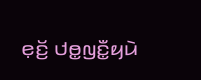ꤕ꤫ꤢꤩ꤬ ꤓꤥ꤭ꤜꤢꤪ꤭ꤟꤣꤧ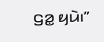ꤞꤤ꤭ ꤟꤣꤧ꤯”